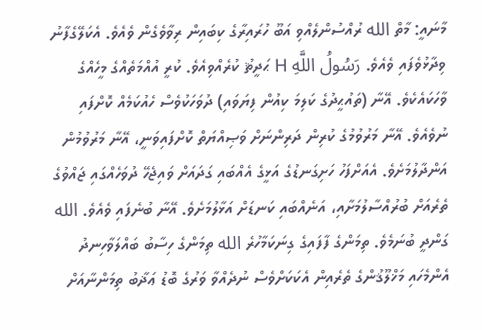މާނައީ: މާތް الله ރުއްސުންލެއްވި އަބޫ ހުރައިރާގެ ކިބައިން ރިވާވެގެން ވެއެވެ. އެކަލޭގެފާނު ވިދާޅުވެފައި ވެއެވެ. رَسُولُ اللَّهِ H ޙަދީޘު ކުރެއްވިއެވެ. ކުރީ އުއްމަތެއްގެ މީހެއްގެ ވާހަކައެކެވެ. އޭނާ (ތައުޙީދުގެ ކަލިމަ ކިއުން ފިޔަވައި) ދުވަހަކުވެސް ހެއުކަމެއް ކޮށްފައި ނުވެއެވެ. އޭނާ މަރުވުމުގެ ކުރިން ދަރިންނަށް ވަޞިއްޔަތް ކޮށްފައިވަނީ، އޭނާ މަރުވުމުން އަންދާލުމަށެވެ. އެއަށްފަހު ހަށިގަނޑުގެ އަޅީގެ އެއްބައި ގަދައަށް ވައިޖެހޭ ދުވަހެއްގައި ޖައްވުގެ ތެރެއަށް ބުރުއްސާލުމަށާއި، އަނެއްބައި ކަނޑަށް އަޅާލުމަށެވެ. އޭނާ ބުނެފައި ވެއެވެ. الله ގަންދީ ބުނަމެވެ. ތިމަންގެ ފާފައިގެ ގިނަކަމާހުރެ الله ތިމަންގެ ހިސާބު ބައްލަވާހިނދު އެންމެހައި މަޚްލޫޤުންގެ ތެރެއިން އެކަކަށްވެސް ނުދެއްވާ ވަރުގެ ބޮޑު ޢަޛާބު ތިމަންނާއަށް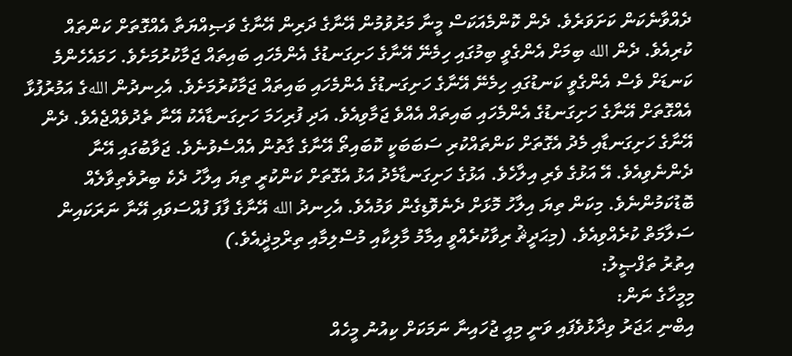ދެއްވާނެކަން ކަށަވަރެވެ. ދެން ކޮންމެއަކަސް މީނާ މަރުވުމުން އޭނާގެ ދަރިން އޭނާގެ ވަޞިއްޔަތާ އެއްގޮތަށް ކަންތައް ކުރިއެވެ. ދެން الله ބިމަށް އެންގެވީ ބިމުގައި ހިމެނޭ އޭނާގެ ހަށިގަނޑުގެ އެންމެހައި ބައިތައް ޖަމާކުރުމަށެވެ. ހަމައެހެންމެ ކަނޑަށް ވެސް އެންގެވީ ކަނޑުގައި ހިމެނޭ އޭނާގެ ހަށިގަނޑުގެ އެންމެހައި ބައިތައް ޖަމާކުރުމަށެވެ. އެހިނދުން اللهގެ އަމުރުފުޅާ އެއްގޮތަށް އޭނާގެ ހަށިގަނޑުގެ އެންމެހައި ބައިތައް އެއްވެ ޖަމާވިއެވެ. އަދި ފުރިހަމަ ހަށިގަނޑާއެކު އޭނާ ތެދުވެއްޖެއެވެ. ދެން އޭނާގެ ހަށިގަނޑާއި މެދު އެގޮތަށް ކަންތައްކުރި ސަބަބަކީ ކޮބައިތޯ އޭނާގެ ގާތުން އެއްސެވުނެވެ. ޖަވާބުގައި އޭނާ ދެންނެވިއެވެ. އޭ އަޅުގެ ވެރި އިލާހެވެ. އަޅުގެ ހަށިގަނޑާމެދު އަޅު އެގޮތަށް ކަންކުރީ ތިޔަ އިލާހު ދެކެ ބިރުވެތިވާލެއް ބޮޑުކަމުންނެވެ. މިކަން ތިޔަ އިލާހު މޮޅަށް ދެނެވޮޑިގެން ވަމުއެވެ. އެހިނދު الله އޭނާގެ ފާފަ ފުއްސަވައި އޭނާ ނަރަކައިން ސަލާމަތް ކުރެއްވިއެވެ. (މިޙަދީޘު ރިވާކުރެއްވީ އިމާމު މާލިކާއި މުސްލިމާއި ތިރްމިޛީއެވެ.)
އިތުރު ތަފްޞީލު:
މިމީހާގެ ނަން:
އިބްނި ޙަޖަރު ވިދާޅުވެފައި ވަނީ މިއީ ޖުހައިނާ ނަމަކަށް ކިއުނު މީހެއް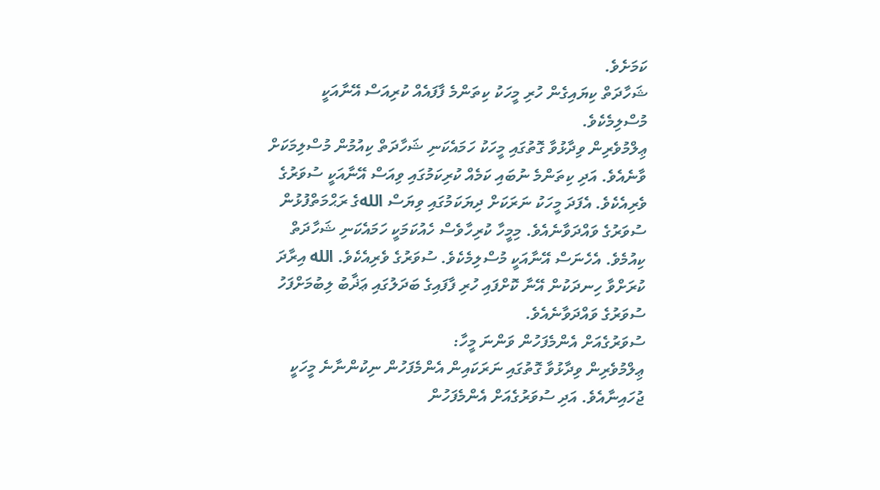ކަމަށެވެ.
ޝަހާދަތް ކިޔައިގެން ހުރި މީހަކު ކިތަންމެ ފާފައެއް ކުރިއަސް އޭނާއަކީ މުސްލިމެކެވެ.
ޢިލްމުވެރިން ވިދާޅުވާ ގޮތުގައި މީހަކު ހަމައެކަނި ޝަހާދަތް ކިއުމުން މުސްލިމަކަށް ވާނެއެވެ. އަދި ކިތަންމެ ނުބައި ކަމެއް ކުރިކަމުގައި ވިއަސް އޭނާއަކީ ސުވަރުގެ ވެރިއެކެވެ. އެފަދަ މީހަކު ނަރަކަށް ދިޔަކަމުގައި ވިޔަސް اللهގެ ރަޙްމަތްފުޅުން ސުވަރުގެ ވައްދަވާނެއެވެ. މިމީހާ ކުރިހާވެސް ހެއުކަމަކީ ހަމައެކަނި ޝަހާދަތް ކިއުމެވެ. އެހެނަސް އޭނާއަކީ މުސްލިމެކެވެ. ސުވަރުގެ ވެރިއެކެވެ. الله އިރާދަ ކުރަށްވާ ހިނދަކުން އޭނާ ކޮށްފައި ހުރި ފާފައިގެ ބަދަލުގައި ޢަޛާބު ލިބުމަށްފަހު ސުވަރުގެ ވައްދަވާނެއެވެ.
ސުވަރުގެއަށް އެންމެފަހުން ވަންނަ މީހާ:
ޢިލްމުވެރިން ވިދާޅުވާ ގޮތުގައި ނަރަކައިން އެންމެފަހުން ނިކުންނާނެ މީހަކީ ޖުހައިނާއެވެ. އަދި ސުވަރުގެއަށް އެންމެފަހުން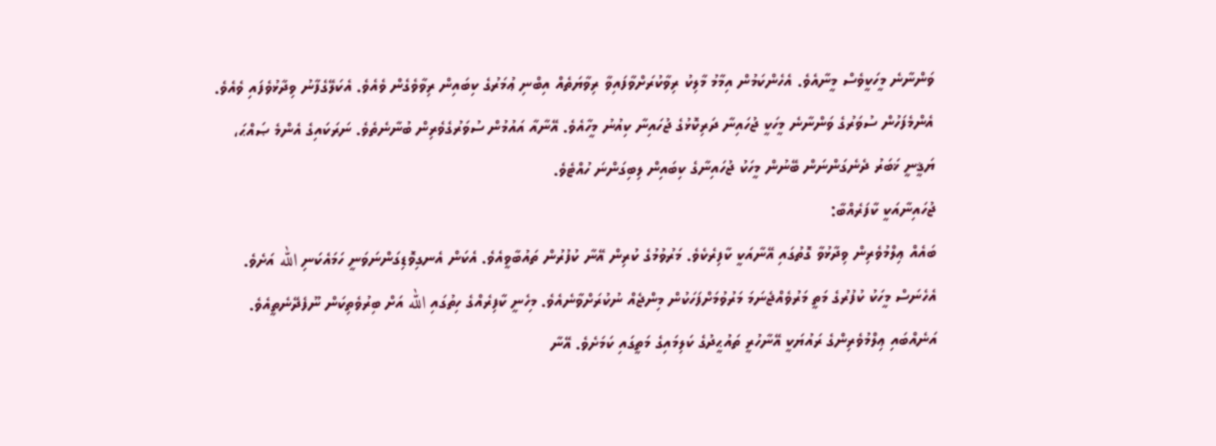ވަންނާނެ މީހަކީވެސް މީނާއެވެ. އެހެންކަމުން އިމާމު މާލިކު ރިވާކުރަށްވާފައިވާ ރިވާޔަތެއް އިބްނި ޢުމަރުގެ ކިބައިން ރިވާވެގެން ވެއެވެ. އެކަލޭގެފާނު ވިދާޅުވެފައި ވެއެވެ. އެންމެފަހުން ސުވަރުގެ ވަންނާނެ މީހަކީ ޖުހައިނާ ދަރިކޮޅުގެ ޖުހައިނާ ކިއުނު މީހާއެވެ. އޭނާއާ އައުމުން ސުވަރުގެވެރިން ބުނާނެތެވެ. ނަރަކައިގެ އެންމެ ޞައްޙަ، ޔަޤީނީ ޚަބަރު ދެނެގަންނަން ބޭނުން މީހަކު ޖުހައިނާގެ ކިބައިން ލިބިގަންނަ ހުއްޓެވެ.
ޖުހައިނާއަކީ ކާފަރެއްބާ:
ބައެއް ޢިލްމުވެރިން ވިދާޅުވާ ގޮތުގައި އޭނާއަކީ ކާފިރެކެވެ. މަރުވުމުގެ ކުރިން އޭނާ ކުފުރުން ތައުބާވީއެވެ. އެކަން އެނގިވޮޑިގަންނަވަނީ ހަމައެކަނި الله އަށެވެ. އެހެނަސް މީހަކު ކުފުރުގެ މަތީ މަރުވެއްޖެނަމަ މަރުވުމަށްފަހަކުން މިންޖެއް ނުކުރަށްވާނެއެވެ. މިހެނީ ކާފިރެއްގެ ހިތުގައި الله އަށް ބިރުވެތިކަން ނޫފެދޭނެތީއެވެ. އަނެއްބައި ޢިލްމުވެރިންގެ ރައުޔަކީ އޭނާހުރީ ތައުޙީދުގެ ކަލިމައިގެ މަތީގައި ކަމަށެވެ. އޭނާ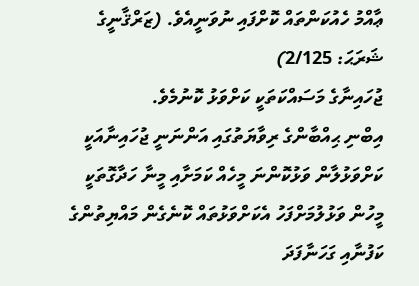ޢާއްމު ހެއުކަންތައް ކޮށްފައި ނުވަނީއެވެ. (ޒަރްޤާނީގެ ޝަރަޙަ: 2/125)
ޖުހައިނާގެ މަސައްކަތަކީ ކަށްވަޅު ކޮނުމެވެ.
އިބްނި ޙިއްބާންގެ ރިވާޔަތުގައި އަންނަނީ ޖުހައިނާއަކީ ކަށްވަޅުލާން ވަޅުކޮންނަ މީހެއް ކަމަށާއި މީނާ ހަދާގޮތަކީ މީހުން ވަޅުލުމަށްފަހު އެކަށްވަޅުތައް ކޮނެގެން މައްޔިތުންގެ ކަފުނާއި ގަހަނާފަދަ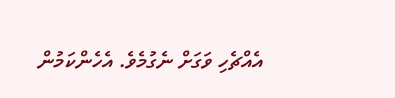އެއްޗެހި ވަގަށް ނެގުމެވެ. އެހެންކަމުން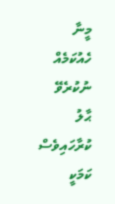މީނާ ހެއުކަމެއް ނުކުރެވޭ ޙާލު ކުރާހައިވެސް ކަމަކީ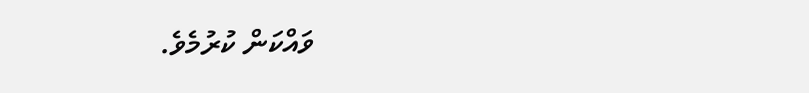ވައްކަން ކުރުމެވެ.